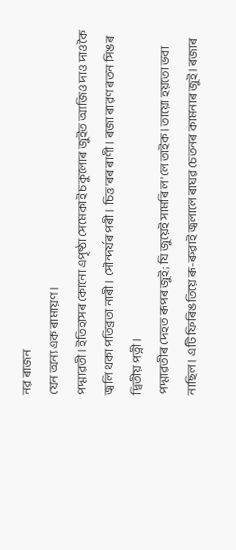নৱ ৰাজন
যেন অন্য এক ৰামায়ণ।
পদ্মাৱতী। ইতিহাসৰ কোনো এপৃষ্ঠা সেমেকাই চকুলোৰ জুইত আজিও দাও দাওকৈ জ্বলি থকা পতিব্ৰতা নাৰী। সৌন্দৰ্যৰ পৰী। চিত্ত'ৰৰ ৰাণী । ৰজা ৰাৱণ ৰতন সিঙৰ দ্বিতীয় পত্নী।
পদ্মাৱতীৰ দেহত ৰূপৰ জুই; যি জুয়েই সামৰি ল'লে তাইক। তায়ো হয়তো ভবা নাছিল। এটি ফিৰিঙতিয়ে ৰূ-ৰুৱাই জ্বলালে ৰাঘৱ চেতনৰ কামনাৰ জুই। ৰজাৰ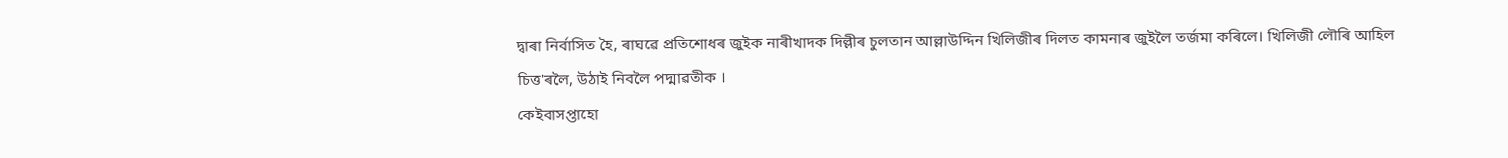দ্বাৰা নিৰ্বাসিত হৈ, ৰাঘৱে প্ৰতিশোধৰ জুইক নাৰীখাদক দিল্লীৰ চুলতান আল্লাউদ্দিন খিলিজীৰ দিলত কামনাৰ জুইলৈ তৰ্জমা কৰিলে। খিলিজী লৌৰি আহিল চিত্ত'ৰলৈ, উঠাই নিবলৈ পদ্মাৱতীক ।
কেইবাসপ্তাহো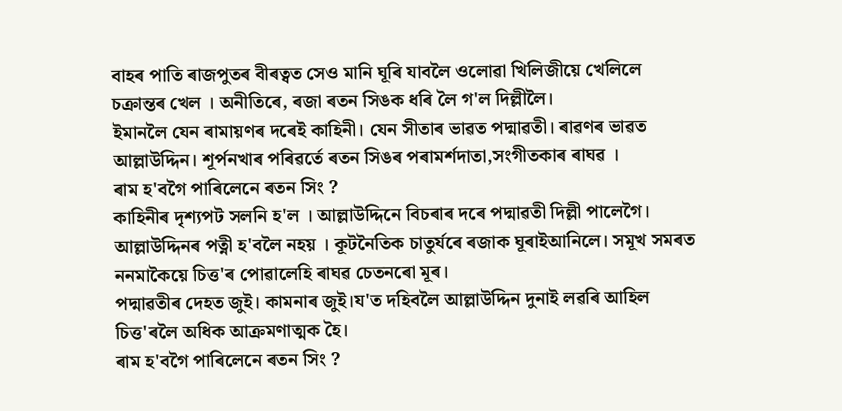বাহৰ পাতি ৰাজপুতৰ বীৰত্বত সেও মানি ঘূৰি যাবলৈ ওলোৱা খিলিজীয়ে খেলিলে চক্রান্তৰ খেল । অনীতিৰে, ৰজা ৰতন সিঙক ধৰি লৈ গ'ল দিল্লীলৈ।
ইমানলৈ যেন ৰামায়ণৰ দৰেই কাহিনী। যেন সীতাৰ ভাৱত পদ্মাৱতী। ৰাৱণৰ ভাৱত আল্লাউদ্দিন। শূৰ্পনখাৰ পৰিৱৰ্তে ৰতন সিঙৰ পৰামৰ্শদাতা,সংগীতকাৰ ৰাঘৱ ।
ৰাম হ'বগৈ পাৰিলেনে ৰতন সিং ?
কাহিনীৰ দৃশ্যপট সলনি হ'ল । আল্লাউদ্দিনে বিচৰাৰ দৰে পদ্মাৱতী দিল্লী পালেগৈ। আল্লাউদ্দিনৰ পত্নী হ'বলৈ নহয় । কূটনৈতিক চাতুৰ্যৰে ৰজাক ঘূৰাইআনিলে। সমূখ সমৰত ননমাকৈয়ে চিত্ত'ৰ পোৱালেহি ৰাঘৱ চেতনৰো মূৰ।
পদ্মাৱতীৰ দেহত জুই। কামনাৰ জুই।য'ত দহিবলৈ আল্লাউদ্দিন দুনাই লৱৰি আহিল চিত্ত'ৰলৈ অধিক আক্রমণাত্মক হৈ।
ৰাম হ'বগৈ পাৰিলেনে ৰতন সিং ?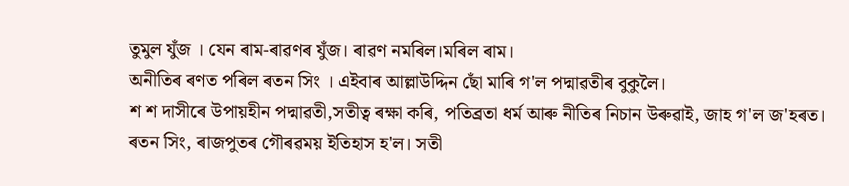তুমুল যুঁজ । যেন ৰাম-ৰাৱণৰ যুঁজ। ৰাৱণ নমৰিল।মৰিল ৰাম।
অনীতিৰ ৰণত পৰিল ৰতন সিং । এইবাৰ আল্লাউদ্দিন ছোঁ মাৰি গ'ল পদ্মাৱতীৰ বুকুলৈ।
শ শ দাসীৰে উপায়হীন পদ্মাৱতী,সতীত্ব ৰক্ষা কৰি, পতিব্ৰতা ধৰ্ম আৰু নীতিৰ নিচান উৰুৱাই, জাহ গ'ল জ'হৰত।
ৰতন সিং, ৰাজপুতৰ গৌৰৱময় ইতিহাস হ'ল। সতী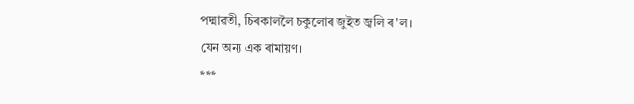পদ্মাৱতী, চিৰকাললৈ চকুলোৰ জুইত জ্বলি ৰ'ল।
যেন অন্য এক ৰামায়ণ।
***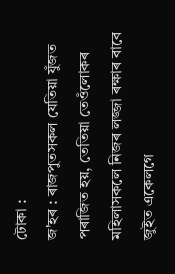টোকা :
জ'হৰ : ৰাজপুতসকল যেতিয়া যুঁজত পৰাজিত হয়, তেতিয়া তেওঁলোকৰ মহিলাসকলে নিজৰ লজ্জা ৰক্ষাৰ বাবে জুইত একেলগে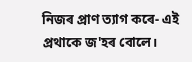নিজৰ প্ৰাণ ত্যাগ কৰে- এই প্ৰথাকে জ'হৰ বোলে।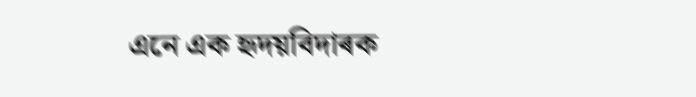এনে এক হৃদয়বিদাৰক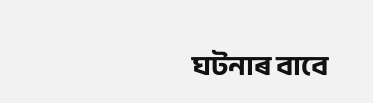ঘটনাৰ বাবে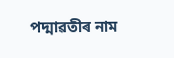পদ্মাৱতীৰ নাম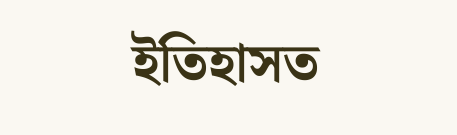ইতিহাসত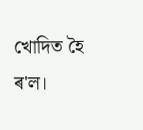খোদিত হৈ ৰ'ল।